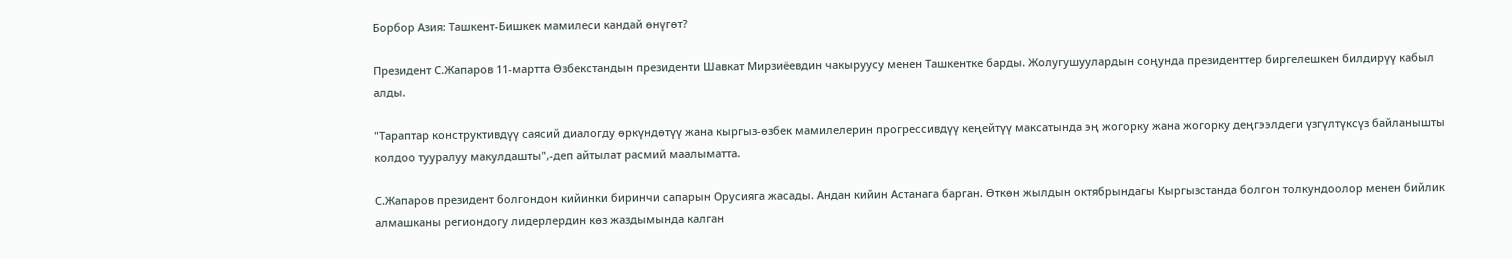Борбор Азия: Ташкент-Бишкек мамилеси кандай өнүгөт?

Президент С.Жапаров 11-мартта Өзбекстандын президенти Шавкат Мирзиёевдин чакыруусу менен Ташкентке барды. Жолугушуулардын соңунда президенттер биргелешкен билдирүү кабыл алды.

"Тараптар конструктивдүү саясий диалогду өркүндөтүү жана кыргыз-өзбек мамилелерин прогрессивдүү кеңейтүү максатында эң жогорку жана жогорку деңгээлдеги үзгүлтүксүз байланышты колдоо тууралуу макулдашты",-деп айтылат расмий маалыматта.

С.Жапаров президент болгондон кийинки биринчи сапарын Орусияга жасады. Андан кийин Астанага барган. Өткөн жылдын октябрындагы Кыргызстанда болгон толкундоолор менен бийлик алмашканы региондогу лидерлердин көз жаздымында калган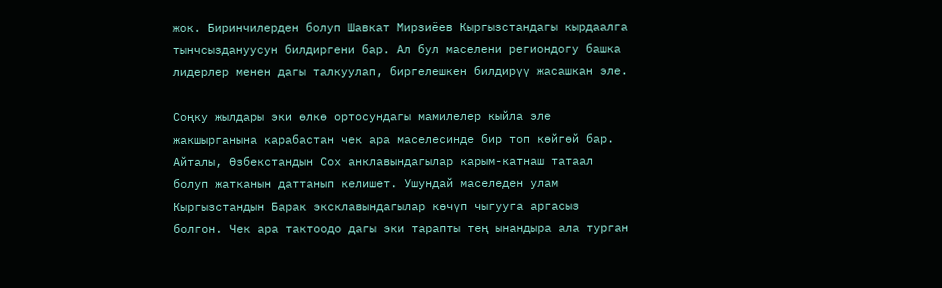жок. Биринчилерден болуп Шавкат Мирзиёев Кыргызстандагы кырдаалга тынчсыздануусун билдиргени бар. Ал бул маселени региондогу башка лидерлер менен дагы талкуулап, биргелешкен билдирүү жасашкан эле.

Соңку жылдары эки өлкө ортосундагы мамилелер кыйла эле жакшырганына карабастан чек ара маселесинде бир топ көйгөй бар. Айталы, Өзбекстандын Сох анклавындагылар карым-катнаш татаал болуп жатканын даттанып келишет. Ушундай маселеден улам Кыргызстандын Барак эксклавындагылар көчүп чыгууга аргасыз болгон. Чек ара тактоодо дагы эки тарапты тең ынандыра ала турган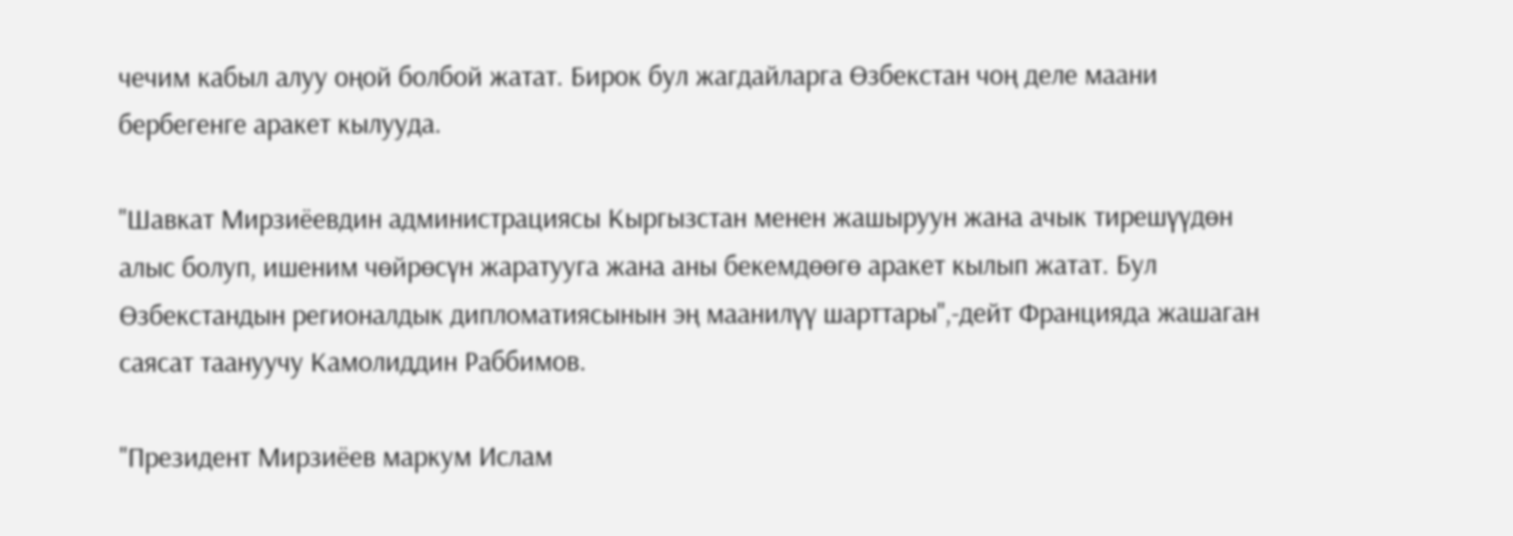чечим кабыл алуу оңой болбой жатат. Бирок бул жагдайларга Өзбекстан чоң деле маани бербегенге аракет кылууда.

"Шавкат Мирзиёевдин администрациясы Кыргызстан менен жашыруун жана ачык тирешүүдөн алыс болуп, ишеним чөйрөсүн жаратууга жана аны бекемдөөгө аракет кылып жатат. Бул Өзбекстандын регионалдык дипломатиясынын эң маанилүү шарттары",-дейт Францияда жашаган саясат таануучу Камолиддин Раббимов.

"Президент Мирзиёев маркум Ислам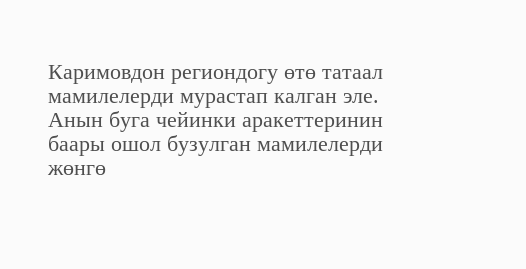Каримовдон региондогу өтө татаал мамилелерди мурастап калган эле. Анын буга чейинки аракеттеринин баары ошол бузулган мамилелерди жөнгө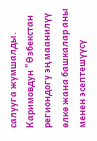салууга жумшалды. Каримовдун "Өзбекстан региондогу эң маанилүү өлкө жана башкалар аны менен эсептешүүсү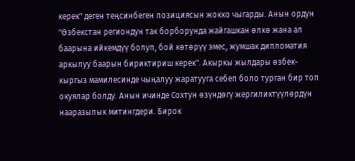керек" деген теңсинбеген позициясын жокко чыгарды. Анын ордун "Өзбекстан региондун так борборунда жайгашкан өлкө жана ал баарына ийкемдүү болуп, бой көтөрүү эмес, жумшак дипломатия аркылуу баарын бириктириш керек". Акыркы жылдары өзбек-кыргыз мамилесинде чыңалуу жаратууга себеп боло турган бир топ окуялар болду. Анын ичинде Сохтун өзүндөгү жергиликтүүлөрдүн нааразылык митингдери. Бирок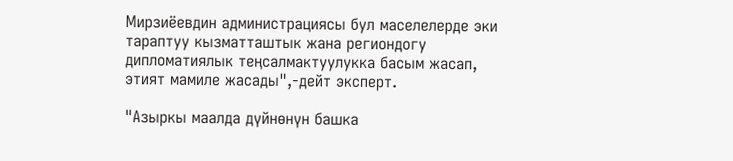Мирзиёевдин администрациясы бул маселелерде эки тараптуу кызматташтык жана региондогу дипломатиялык теңсалмактуулукка басым жасап, этият мамиле жасады",-дейт эксперт.

"Азыркы маалда дүйнөнүн башка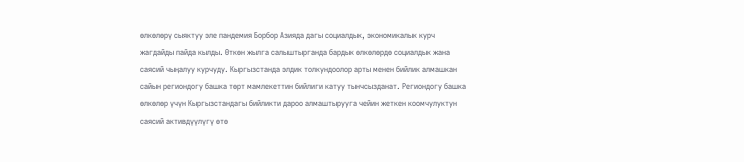өлкөлөрү сыяктуу эле пандемия Борбор Азияда дагы социалдык, экономикалык курч жагдайды пайда кылды. Өткөн жылга салыштырганда бардык өлкөлөрдө социалдык жана саясий чыңалуу курчуду. Кыргызстанда элдик толкундоолор арты менен бийлик алмашкан сайын региондогу башка төрт мамлекеттин бийлиги катуу тынчсызданат. Региондогу башка өлкөлөр үчүн Кыргызстандагы бийликти дароо алмаштырууга чейин жеткен коомчулуктун саясий активдүүлүгү өтө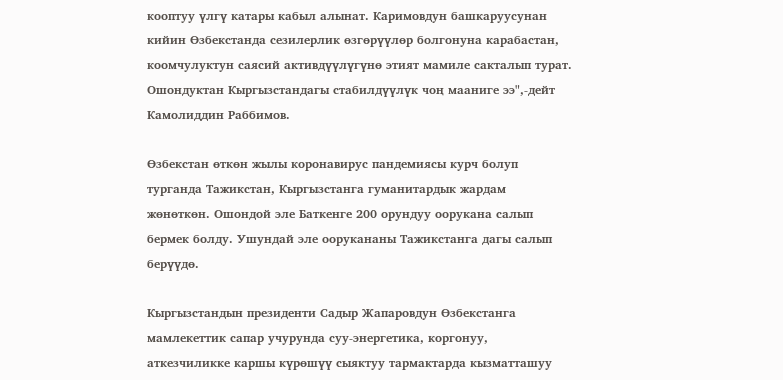кооптуу үлгү катары кабыл алынат. Каримовдун башкаруусунан кийин Өзбекстанда сезилерлик өзгөрүүлөр болгонуна карабастан, коомчулуктун саясий активдүүлүгүнө этият мамиле сакталып турат. Ошондуктан Кыргызстандагы стабилдүүлүк чоң мааниге ээ",-дейт Камолиддин Раббимов.

Өзбекстан өткөн жылы коронавирус пандемиясы курч болуп турганда Тажикстан, Кыргызстанга гуманитардык жардам жөнөткөн. Ошондой эле Баткенге 200 орундуу оорукана салып бермек болду. Ушундай эле оорукананы Тажикстанга дагы салып берүүдө.

Кыргызстандын президенти Садыр Жапаровдун Өзбекстанга мамлекеттик сапар учурунда суу-энергетика, коргонуу, аткезчиликке каршы күрөшүү сыяктуу тармактарда кызматташуу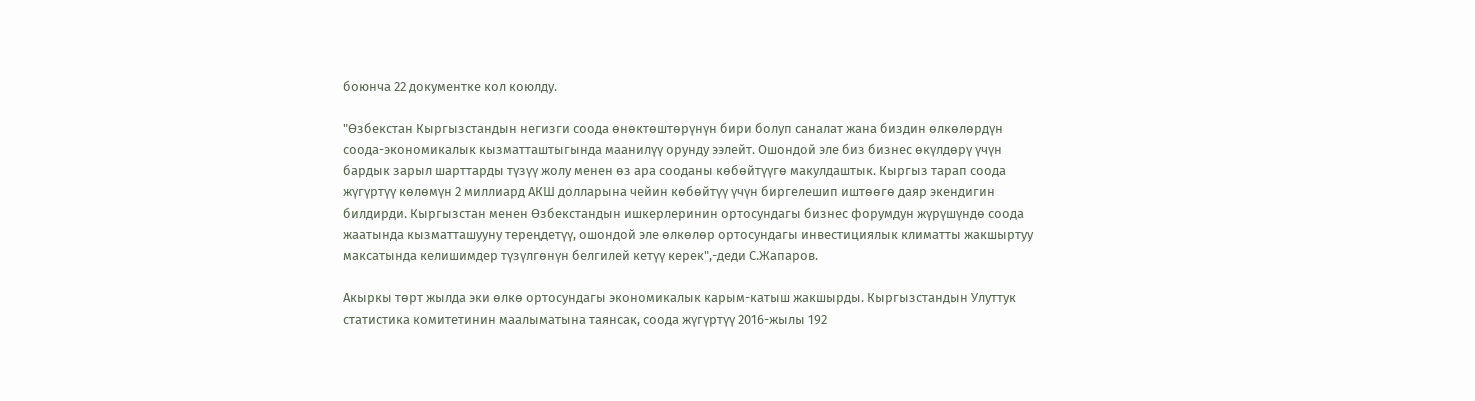боюнча 22 документке кол коюлду.

"Өзбекстан Кыргызстандын негизги соода өнөктөштөрүнүн бири болуп саналат жана биздин өлкөлөрдүн соода-экономикалык кызматташтыгында маанилүү орунду ээлейт. Ошондой эле биз бизнес өкүлдөрү үчүн бардык зарыл шарттарды түзүү жолу менен өз ара сооданы көбөйтүүгө макулдаштык. Кыргыз тарап соода жүгүртүү көлөмүн 2 миллиард АКШ долларына чейин көбөйтүү үчүн биргелешип иштөөгө даяр экендигин билдирди. Кыргызстан менен Өзбекстандын ишкерлеринин ортосундагы бизнес форумдун жүрүшүндө соода жаатында кызматташууну тереңдетүү, ошондой эле өлкөлөр ортосундагы инвестициялык климатты жакшыртуу максатында келишимдер түзүлгөнүн белгилей кетүү керек",-деди С.Жапаров.

Акыркы төрт жылда эки өлкө ортосундагы экономикалык карым-катыш жакшырды. Кыргызстандын Улуттук статистика комитетинин маалыматына таянсак, соода жүгүртүү 2016-жылы 192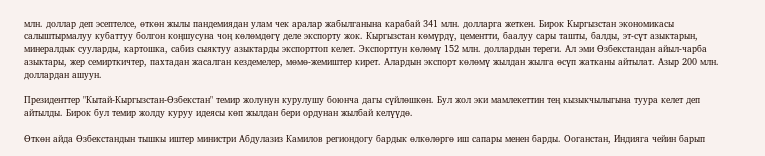млн. доллар деп эсептелсе, өткөн жылы пандемиядан улам чек аралар жабылганына карабай 341 млн. долларга жеткен. Бирок Кыргызстан экономикасы салыштырмалуу кубаттуу болгон коңшусуна чоң көлөмдөгү деле экспорту жок. Кыргызстан көмүрдү, цементти, баалуу сары ташты, балды, эт-сүт азыктарын, минералдык сууларды, картошка, сабиз сыяктуу азыктарды экспорттоп келет. Экспорттун көлөмү 152 млн. доллардын тереги. Ал эми Өзбекстандан айыл-чарба азыктары, жер семирткичтер, пахтадан жасалган кездемелер, мөмө-жемиштер кирет. Алардын экспорт көлөмү жылдан жылга өсүп жатканы айтылат. Азыр 200 млн. доллардан ашуун.

Президенттер "Кытай-Кыргызстан-Өзбекстан" темир жолунун курулушу боюнча дагы сүйлөшкөн. Бул жол эки мамлекеттин тең кызыкчылыгына туура келет деп айтылды. Бирок бул темир жолду куруу идеясы көп жылдан бери ордунан жылбай келүүдө.

Өткөн айда Өзбекстандын тышкы иштер министри Абдулазиз Камилов региондогу бардык өлкөлөргө иш сапары менен барды. Ооганстан, Индияга чейин барып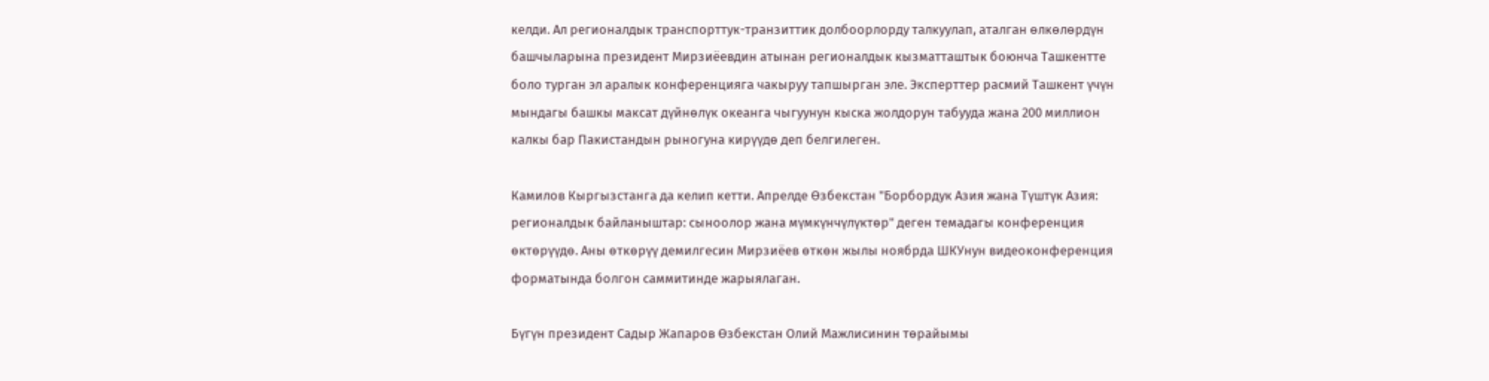келди. Ал регионалдык транспорттук-транзиттик долбоорлорду талкуулап, аталган өлкөлөрдүн башчыларына президент Мирзиёевдин атынан регионалдык кызматташтык боюнча Ташкентте боло турган эл аралык конференцияга чакыруу тапшырган эле. Эксперттер расмий Ташкент үчүн мындагы башкы максат дүйнөлүк океанга чыгуунун кыска жолдорун табууда жана 200 миллион калкы бар Пакистандын рыногуна кирүүдө деп белгилеген.

Камилов Кыргызстанга да келип кетти. Апрелде Өзбекстан "Борбордук Азия жана Түштүк Азия: регионалдык байланыштар: сыноолор жана мүмкүнчүлүктөр" деген темадагы конференция өктөрүүдө. Аны өткөрүү демилгесин Мирзиёев өткөн жылы ноябрда ШКУнун видеоконференция форматында болгон саммитинде жарыялаган.

Бүгүн президент Садыр Жапаров Өзбекстан Олий Мажлисинин төрайымы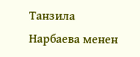Танзила Нарбаева менен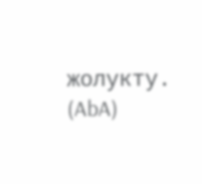жолукту. (AbA)